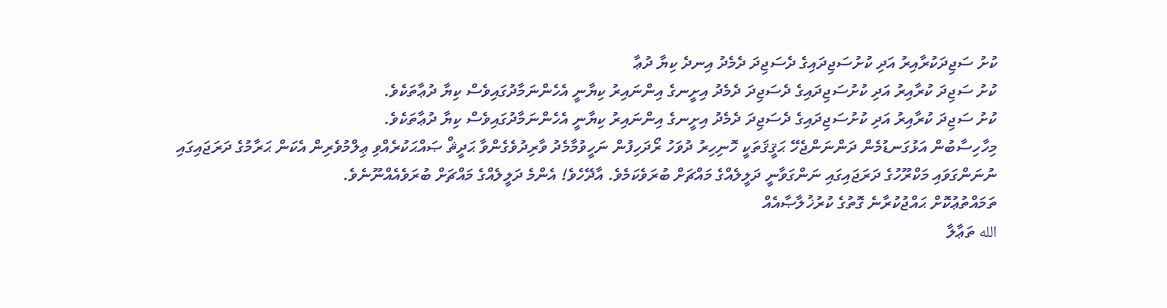ކުށު ސަޖިދަކުރާއިރު އަދި ކުށުސަޖިދައިގެ ދެސަޖިދަ ދެމެދު އިނދެ ކިޔާ ދުޢާ
ކުށު ސަޖިދަ ކުރާއިރު އަދި ކުށުސަޖިދައިގެ ދެސަޖިދަ ދެމެދު އިށީނގެ އިންނައިރު ކިޔާނީ އެހެންނަމާދުގައިވެސް ކިޔާ ދުޢާތަކެވެ.
ކުށު ސަޖިދަ ކުރާއިރު އަދި ކުށުސަޖިދައިގެ ދެސަޖިދަ ދެމެދު އިށީނގެ އިންނައިރު ކިޔާނީ އެހެންނަމާދުގައިވެސް ކިޔާ ދުޢާތަކެވެ.
މިހާހިސާބުން އަޅުގަނޑުމެން ދަންނަންޖެހޭ ޙަޤީޤަތަކީ ހޮނިހިރު ދުވަހު ރޯދަހިފުން ނަހީވުމާމެދު ވާރިދުވެގެންވާ ޙަދީޘް ޞައްޙަކުރެއްވި ޢިލްމުވެރިން އެކަން ޙަރާމުގެ ދަރަޖައިގައި ނުނަންގަވައި މަކްރޫހުގެ ދަރަޖައިގައި ނަންގަވާނީ ދަލީލެއްގެ މައްޗަށް ބުރަވެކަމެވެ. އާދޭހެވެ! އެންމެ ދަލީލެއްގެ މައްޗަށް ބުރަވެއެއްނޫނެވެ.
ތަމައްތުޢުކޮށް ޙައްޖުކުރާނެ ގޮތުގެ ކުރުޚުލާޞާއެއް
الله ތަޢާލާ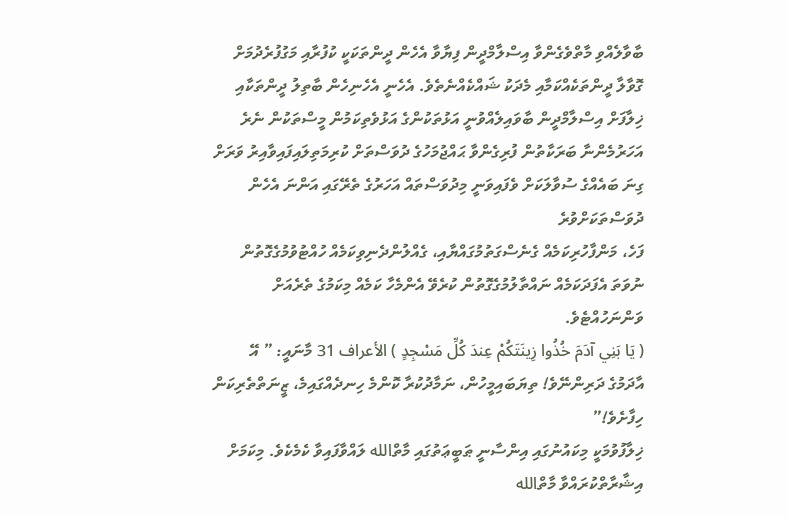ބާވާލެއްވި މާތްވެގެންވާ އިސްލާމްދީން ފިޔާވާ އެހެން ދީންތަކަކީ ކުފުރާއި މަގުފުރެދުމަށް ގޮވާލާ ދީންތަކެއްކަމާއި މެދަކު ޝައްކެއްނެތެވެ. އެހެނީ އެހެނިހެން ބާތިލު ދީންތަކާއި ޚިލާފަށް އިސްލާމްދީން ބާވައިލެއްވުނީ އަޅުތަކުންގެ އަޅުވެތިކަމުން މީސްތަކުން ނެރެ
އަހަރުމެންނާ ބަރަކާތުން ފުރިގެންވާ ޙައްޖުމަހުގެ ދުވަސްތަށް ކުރިމަތިލައިފައިވާއިރު ވަރަށް ގިނަ ބައެއްގެ ސުވާލަކަށް ވެފައިވަނީ މިދުވަސްތައް އަހަރުގެ ތެރޭގައި އަންނަ އެހެން ދުވަސްތަކަށްވުރެ
ފަހެ، މަންފާހުރިކަމެއް ގެނެސްގަތުމުގައްޔާއި، ގެއްލުންދެނިވިކަމެއް ހުއްޓުވުމުގެގޮތުން ނުވަތަ އެފަދަކަމެއް ނައްތާލުމުގެގޮތުން ކުރެވޭ އެންމެހާ ކަމެއް މިކަމުގެ ތެރެއަށް ވަންނަހުއްޓެވެ.
( يَا بَنِي آدَمَ خُذُوا زِينَتَكُمْ عِندَ كُلِّ مَسْجِدٍ ) الأعراف 31 މާނައީ: ” އޭ އާދަމުގެ ދަރިންނޭވެ! ތިޔަބައިމީހުން، ނަމާދުކުރާ ކޮންމެ ހިނދެއްގައިމެ، ޒީނަތްތެރިކަން ހިފާށެވެ!”
ޚިލާފުވުމަކީ މިކައުނުގައި އިންސާނީ ޠަބީޢަތުގައި މާތްالله ލައްވާފައިވާ ކެމެކެވެ. މިކަމަށް އިޝާރާތްކުރައްވާ މާތްالله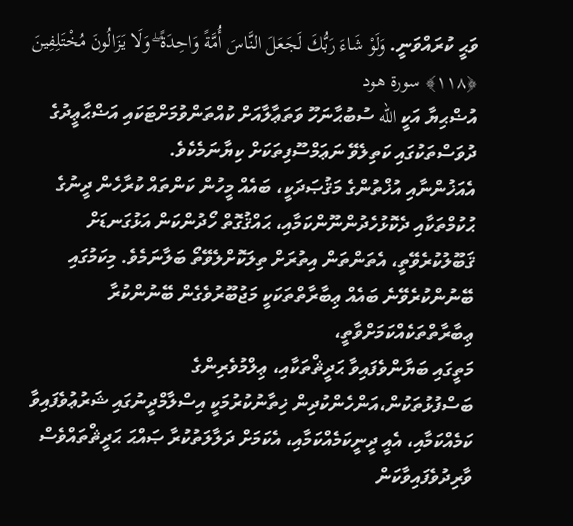ވަޙީ ކުރައްވަނީ. وَلَوْ شَاءَ رَبُّكَ لَجَعَلَ النَّاسَ أُمَّةً وَاحِدَةً ۖ وَلَا يَزَالُونَ مُخْتَلِفِينَ ﴿١١٨﴾ سورة هود
އުޟްޙިޔާ އަކީ الله ސުބުޙާނަހޫ ވަތަޢާލާއަށް ކުއްތަންވުމަށްޓަކައި އަޟްޙާޢީދުގެ ދުވަސްތަކުގައި ކަތިލެވޭ ނަޢަމްސޫފިތަކަށް ކިޔާނަމެކެވެ.
އެއަޚުންނާއި އުޚްތުންގެ މަޤުޞަދަކީ، ބައެއް މީހުން ކަންތައް ކުރާހެން ދީނުގެ ޙުކުމްތަކާއި ދެކޮޅުހެދުންނޫންކަމާއި، ޙައްޤުގޮތް ހޯދުންކަން އަޅުގަނޑަށް ޤަބޫލުކުރެވޭތީ، އެތަންތަން އިތުރަށް ތިލަކޮށްލެވޭތޯ ބަލާނަމެވެ. މިކަމުގައި ބޭނުންކުރެވޭނެ ބައެއް ޢިބާރާތްތަކަކީ މަޖުބޫރުވެގެން ބޭނުންކުރާ ޢިބާރާތްތަކެއްކަމަށްވާތީ،
މަތީގައި ބަޔާންވެފައިވާ ޙަދީޘްތަކާއި، ޢިލްމުވެރިންގެ ބަސްފުޅުތަކުން،އަންހެންކުދިން ޚިތާނުކުރުމަކީ އިސްލާމްދީނުގައި ޝަރުޢުވެފައިވާ ކަމެއްކަމާއި، އެއީ ދީނީކަމެއްކަމާއި، އެކަމަށް ދަލާލަތުކުރާ ޞައްޙަ ޙަދީޘްތައްވެސް ވާރިދުވެފައިވާކަން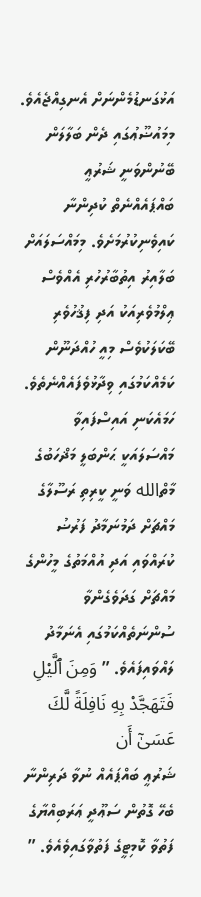އަޅުގަނޑުމެންނަށް އެނގިއްޖެއެވެ.
މިމައުޟޫޢުގައި ދެން ބަލާލަން ބޭނުންވަނީ ޝަރުޢީ ބައްޕައެއްނެތް ކުދިންނާ ކައިވެނިކުރުމަށެވެ. މިމައްސަލައަށް ބަލާއިރު އިތުބާރުހުރި އެއްވެސް ޢިލްމުވެރިއަކު އަދި ފިޤުހުވެރި ބޭކަލަކުވެސް މިއީ ހުއްދަނޫން ކަމެއްކަމުގައި ވިދާޅުވެފައެއްނެތެވެ. ހަމައެކަނި އައިސްފައިވާ މައްސަލައަކީ ޙަންބަލީ މަޛްހަބުގެ
މާތްالله ވަނީ ކީރިތި ރަސޫލާގެ މައްޗަށް ދަމުނަމާދު ފަރުޟު ކުރައްވައި އަދި އުއްމަތުގެ މީހުންގެ މައްޗަށް ގަދަވެގެންވާ ސުންނަތެއްކަމުގައި އެނަމާދު ލައްވައިފައެވެ. ” وَمِنَ ٱلَّيْلِ فَتَهَجَّدْ بِهِ نَافِلَةً لَّكَ عَسَىٰٓ أَن
ޝަރުޢީ ބައްޕައެއް ނުވާ ދަރިންނާ ބެހޭ ގޮތުން ސަޢޫދީ ޢަރަބިއްޔާގެ ފަތުވާ ކޮމިޓީގެ ފަތުވާގައިވެއެވެ. ”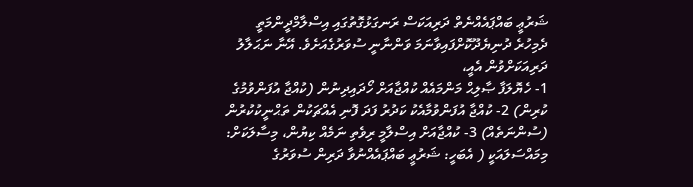ޝަރުޢީ ބައްޕައެއްނެތް ދަރިއަކަސް ރަނގަޅުގޮތުގައި އިސްލާމްދީންމަތީ ދެމިހުރެ ދުނިޔެދޫކޮށްފައިވާނަމަ ވަންނާނީ ސުވަރުގެއަށެވެ. އޭނާ ނަޙަލާލު ދަރިއަކަށްވުން އެއީ،
1- ހެޔޮލަފާ ޞާލިޙް މަންމައެއް ކުއްޖާއަށް ހޯދައިދިނުން (ކުއްޖާ އުފަންވުމުގެ ކުރިން) 2- ކުއްޖާ އުފަންވުމާއެކު ކަދުރު ފަދަ ފޮނި އެއްޗަކުން ތަޙްނީކުކުރުން (ސުންނަތެއް) 3- ކުއްޖާއަށް އިސްލާމީ ރިވެތި ނަމެއް ކިޔުން، މިސާލަކަށް:
މިމައްސަލައަކީ ( އެބަހީ: ޝަރުޢީ ބައްޕައެއްނުވާ ދަރިން ސުވަރުގެ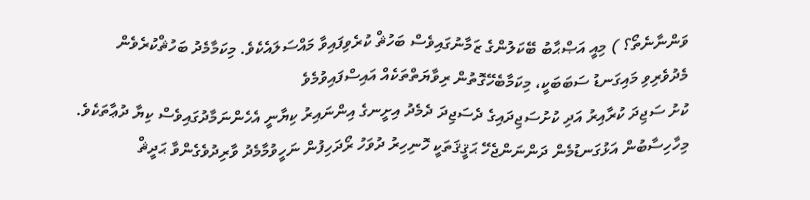ވަންނާނެތޯ؟ ) މިއީ އަޞްޙާބު ބޭކަލުންގެ ޒަމާނުގައިވެސް ބަހުޘް ކުރެވިފައިވާ މައްސަލައެކެވެ. މިކަމާމެދު ބަހުޘްކުރެވެން މެދުވެރިވި މައިގަނޑު ސަބަބަކީ، މިކަމާބެހޭގޮތުން ރިވާޔަތްތަކެއް އައިސްފައިވުމެވެ
ކުށު ސަޖިދަ ކުރާއިރު އަދި ކުށުސަޖިދައިގެ ދެސަޖިދަ ދެމެދު އިށީނގެ އިންނައިރު ކިޔާނީ އެހެންނަމާދުގައިވެސް ކިޔާ ދުޢާތަކެވެ.
މިހާހިސާބުން އަޅުގަނޑުމެން ދަންނަންޖެހޭ ޙަޤީޤަތަކީ ހޮނިހިރު ދުވަހު ރޯދަހިފުން ނަހީވުމާމެދު ވާރިދުވެގެންވާ ޙަދީޘް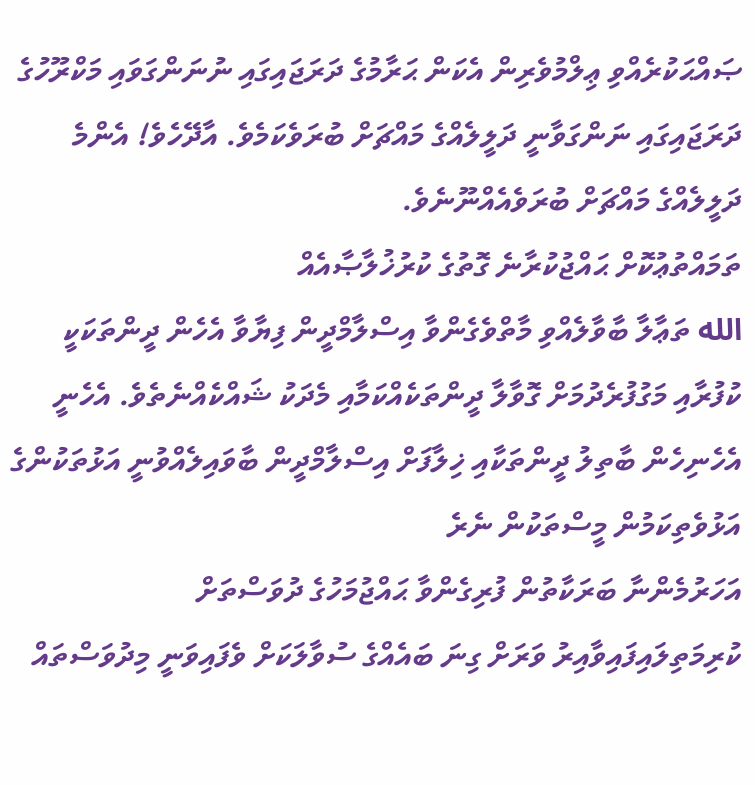ޞައްޙަކުރެއްވި ޢިލްމުވެރިން އެކަން ޙަރާމުގެ ދަރަޖައިގައި ނުނަންގަވައި މަކްރޫހުގެ ދަރަޖައިގައި ނަންގަވާނީ ދަލީލެއްގެ މައްޗަށް ބުރަވެކަމެވެ. އާދޭހެވެ! އެންމެ ދަލީލެއްގެ މައްޗަށް ބުރަވެއެއްނޫނެވެ.
ތަމައްތުޢުކޮށް ޙައްޖުކުރާނެ ގޮތުގެ ކުރުޚުލާޞާއެއް
الله ތަޢާލާ ބާވާލެއްވި މާތްވެގެންވާ އިސްލާމްދީން ފިޔާވާ އެހެން ދީންތަކަކީ ކުފުރާއި މަގުފުރެދުމަށް ގޮވާލާ ދީންތަކެއްކަމާއި މެދަކު ޝައްކެއްނެތެވެ. އެހެނީ އެހެނިހެން ބާތިލު ދީންތަކާއި ޚިލާފަށް އިސްލާމްދީން ބާވައިލެއްވުނީ އަޅުތަކުންގެ އަޅުވެތިކަމުން މީސްތަކުން ނެރެ
އަހަރުމެންނާ ބަރަކާތުން ފުރިގެންވާ ޙައްޖުމަހުގެ ދުވަސްތަށް ކުރިމަތިލައިފައިވާއިރު ވަރަށް ގިނަ ބައެއްގެ ސުވާލަކަށް ވެފައިވަނީ މިދުވަސްތައް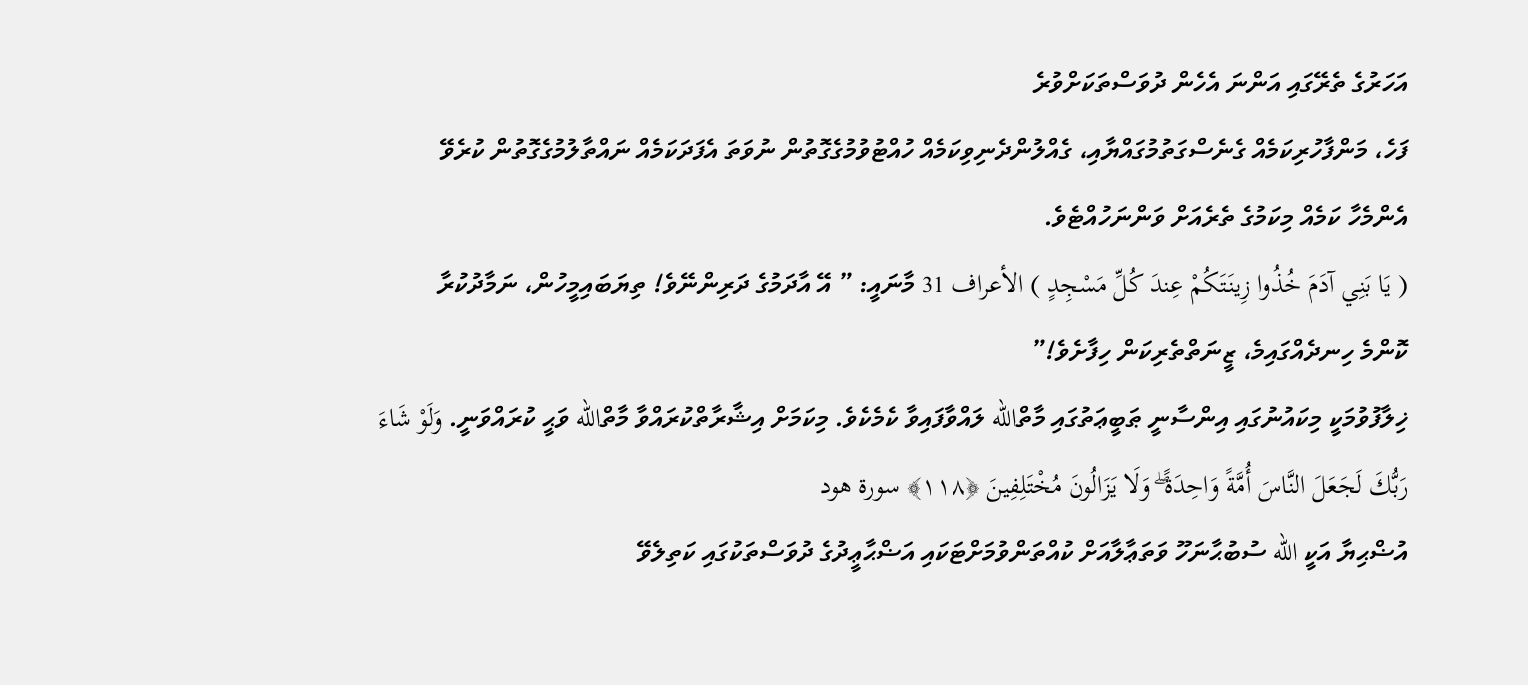އަހަރުގެ ތެރޭގައި އަންނަ އެހެން ދުވަސްތަކަށްވުރެ
ފަހެ، މަންފާހުރިކަމެއް ގެނެސްގަތުމުގައްޔާއި، ގެއްލުންދެނިވިކަމެއް ހުއްޓުވުމުގެގޮތުން ނުވަތަ އެފަދަކަމެއް ނައްތާލުމުގެގޮތުން ކުރެވޭ އެންމެހާ ކަމެއް މިކަމުގެ ތެރެއަށް ވަންނަހުއްޓެވެ.
( يَا بَنِي آدَمَ خُذُوا زِينَتَكُمْ عِندَ كُلِّ مَسْجِدٍ ) الأعراف 31 މާނައީ: ” އޭ އާދަމުގެ ދަރިންނޭވެ! ތިޔަބައިމީހުން، ނަމާދުކުރާ ކޮންމެ ހިނދެއްގައިމެ، ޒީނަތްތެރިކަން ހިފާށެވެ!”
ޚިލާފުވުމަކީ މިކައުނުގައި އިންސާނީ ޠަބީޢަތުގައި މާތްالله ލައްވާފައިވާ ކެމެކެވެ. މިކަމަށް އިޝާރާތްކުރައްވާ މާތްالله ވަޙީ ކުރައްވަނީ. وَلَوْ شَاءَ رَبُّكَ لَجَعَلَ النَّاسَ أُمَّةً وَاحِدَةً ۖ وَلَا يَزَالُونَ مُخْتَلِفِينَ ﴿١١٨﴾ سورة هود
އުޟްޙިޔާ އަކީ الله ސުބުޙާނަހޫ ވަތަޢާލާއަށް ކުއްތަންވުމަށްޓަކައި އަޟްޙާޢީދުގެ ދުވަސްތަކުގައި ކަތިލެވޭ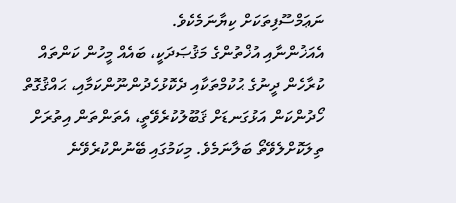ނަޢަމްސޫފިތަކަށް ކިޔާނަމެކެވެ.
އެއަޚުންނާއި އުޚްތުންގެ މަޤުޞަދަކީ، ބައެއް މީހުން ކަންތައް ކުރާހެން ދީނުގެ ޙުކުމްތަކާއި ދެކޮޅުހެދުންނޫންކަމާއި، ޙައްޤުގޮތް ހޯދުންކަން އަޅުގަނޑަށް ޤަބޫލުކުރެވޭތީ، އެތަންތަން އިތުރަށް ތިލަކޮށްލެވޭތޯ ބަލާނަމެވެ. މިކަމުގައި ބޭނުންކުރެވޭނެ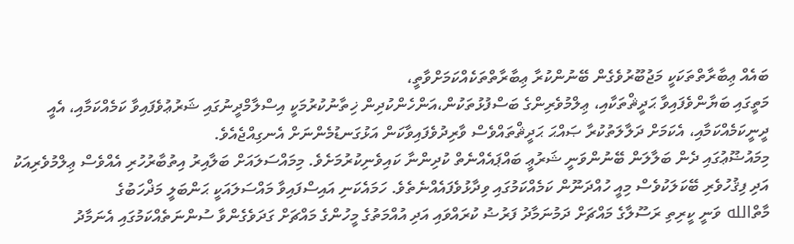ބައެއް ޢިބާރާތްތަކަކީ މަޖުބޫރުވެގެން ބޭނުންކުރާ ޢިބާރާތްތަކެއްކަމަށްވާތީ،
މަތީގައި ބަޔާންވެފައިވާ ޙަދީޘްތަކާއި، ޢިލްމުވެރިންގެ ބަސްފުޅުތަކުން،އަންހެންކުދިން ޚިތާނުކުރުމަކީ އިސްލާމްދީނުގައި ޝަރުޢުވެފައިވާ ކަމެއްކަމާއި، އެއީ ދީނީކަމެއްކަމާއި، އެކަމަށް ދަލާލަތުކުރާ ޞައްޙަ ޙަދީޘްތައްވެސް ވާރިދުވެފައިވާކަން އަޅުގަނޑުމެންނަށް އެނގިއްޖެއެވެ.
މިމައުޟޫޢުގައި ދެން ބަލާލަން ބޭނުންވަނީ ޝަރުޢީ ބައްޕައެއްނެތް ކުދިންނާ ކައިވެނިކުރުމަށެވެ. މިމައްސަލައަށް ބަލާއިރު އިތުބާރުހުރި އެއްވެސް ޢިލްމުވެރިއަކު އަދި ފިޤުހުވެރި ބޭކަލަކުވެސް މިއީ ހުއްދަނޫން ކަމެއްކަމުގައި ވިދާޅުވެފައެއްނެތެވެ. ހަމައެކަނި އައިސްފައިވާ މައްސަލައަކީ ޙަންބަލީ މަޛްހަބުގެ
މާތްالله ވަނީ ކީރިތި ރަސޫލާގެ މައްޗަށް ދަމުނަމާދު ފަރުޟު ކުރައްވައި އަދި އުއްމަތުގެ މީހުންގެ މައްޗަށް ގަދަވެގެންވާ ސުންނަތެއްކަމުގައި އެނަމާދު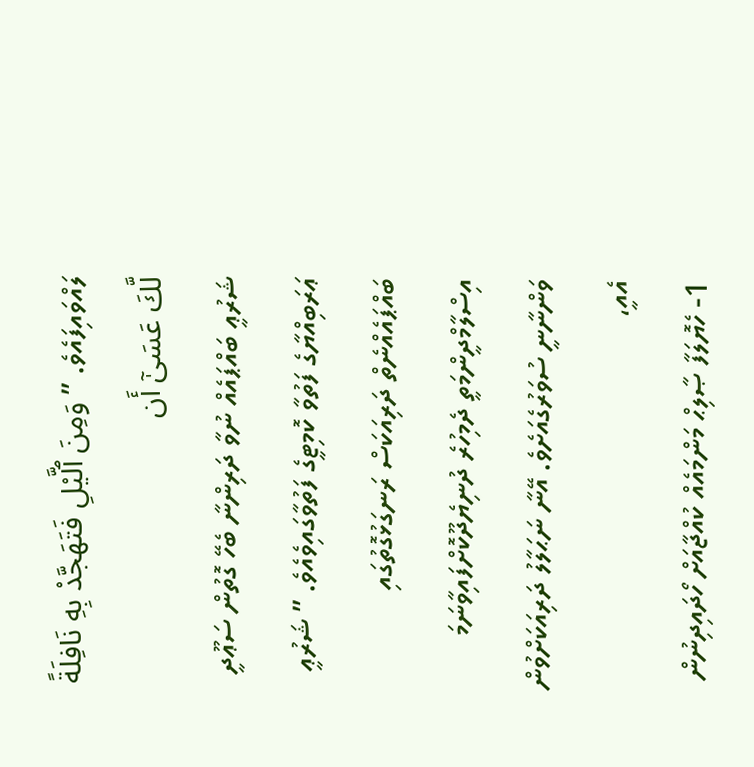ލައްވައިފައެވެ. ” وَمِنَ ٱلَّيْلِ فَتَهَجَّدْ بِهِ نَافِلَةً لَّكَ عَسَىٰٓ أَن
ޝަރުޢީ ބައްޕައެއް ނުވާ ދަރިންނާ ބެހޭ ގޮތުން ސަޢޫދީ ޢަރަބިއްޔާގެ ފަތުވާ ކޮމިޓީގެ ފަތުވާގައިވެއެވެ. ” ޝަރުޢީ ބައްޕައެއްނެތް ދަރިއަކަސް ރަނގަޅުގޮތުގައި އިސްލާމްދީންމަތީ ދެމިހުރެ ދުނިޔެދޫކޮށްފައިވާނަމަ ވަންނާނީ ސުވަރުގެއަށެވެ. އޭނާ ނަޙަލާލު ދަރިއަކަށްވުން އެއީ،
1- ހެޔޮލަފާ ޞާލިޙް މަންމައެއް ކުއްޖާއަށް ހޯދައިދިނުން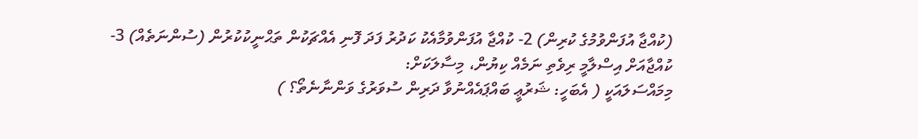(ކުއްޖާ އުފަންވުމުގެ ކުރިން) 2- ކުއްޖާ އުފަންވުމާއެކު ކަދުރު ފަދަ ފޮނި އެއްޗަކުން ތަޙްނީކުކުރުން (ސުންނަތެއް) 3- ކުއްޖާއަށް އިސްލާމީ ރިވެތި ނަމެއް ކިޔުން، މިސާލަކަށް:
މިމައްސަލައަކީ ( އެބަހީ: ޝަރުޢީ ބައްޕައެއްނުވާ ދަރިން ސުވަރުގެ ވަންނާނެތޯ؟ )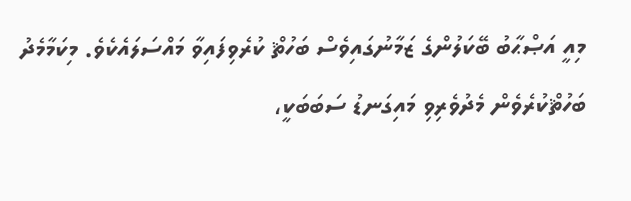މިއީ އަޞްޙާބު ބޭކަލުންގެ ޒަމާނުގައިވެސް ބަހުޘް ކުރެވިފައިވާ މައްސަލައެކެވެ. މިކަމާމެދު ބަހުޘްކުރެވެން މެދުވެރިވި މައިގަނޑު ސަބަބަކީ،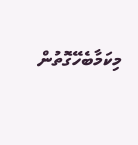މިކަމާބެހޭގޮތުން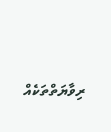ރިވާޔަތްތަކެއް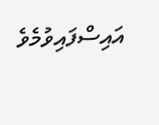އައިސްފައިވުމެވެ